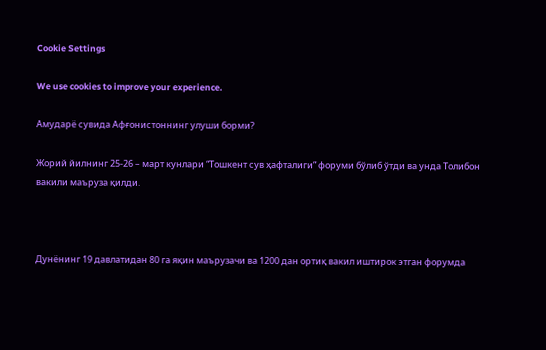Cookie Settings

We use cookies to improve your experience.

Амударё сувида Афғонистоннинг улуши борми?

Жорий йилнинг 25-26 – март кунлари “Тошкент сув ҳафталиги” форуми бўлиб ўтди ва унда Толибон вакили маъруза қилди.



Дунёнинг 19 давлатидан 80 га яқин маърузачи ва 1200 дан ортиқ вакил иштирок этган форумда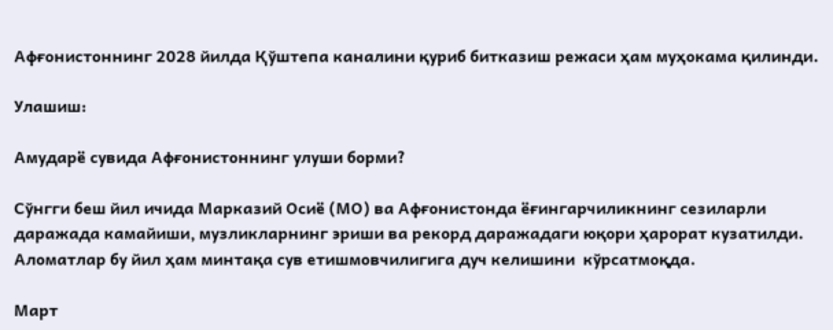Афғонистоннинг 2028 йилда Қўштепа каналини қуриб битказиш режаси ҳам муҳокама қилинди.

Улашиш:

Амударё сувида Афғонистоннинг улуши борми?

Сўнгги беш йил ичида Марказий Осиё (МО) ва Афғонистонда ёғингарчиликнинг сезиларли даражада камайиши, музликларнинг эриши ва рекорд даражадаги юқори ҳарорат кузатилди. Аломатлар бу йил ҳам минтақа сув етишмовчилигига дуч келишини  кўрсатмоқда.

Март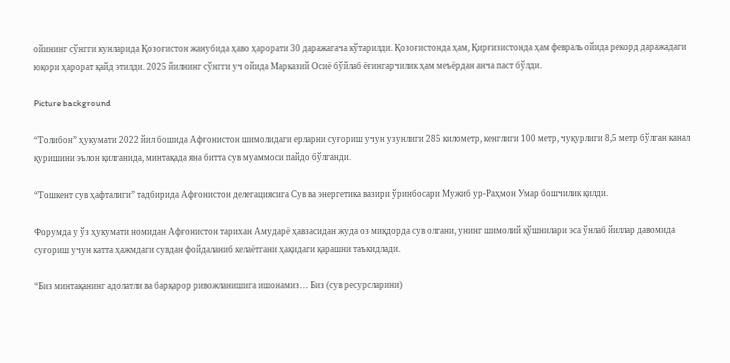ойининг сўнгги кунларида Қозоғистон жанубида ҳаво ҳарорати 30 даражагача кўтарилди. Қозоғистонда ҳам, Қирғизистонда ҳам февраль ойида рекорд даражадаги юқори ҳарорат қайд этилди. 2025 йилнинг сўнгги уч ойида Марказий Осиё бўйлаб ёғингарчилик ҳам меъёрдан анча паст бўлди.

Picture background

“Толибон” ҳукумати 2022 йил бошида Афғонистон шимолидаги ерларни суғориш учун узунлиги 285 километр, кенглиги 100 метр, чуқурлиги 8,5 метр бўлган канал қуришини эълон қилганида, минтақада яна битта сув муаммоси пайдо бўлганди.

“Тошкент сув ҳафталиги” тадбирида Афғонистон делегациясига Сув ва энергетика вазири ўринбосари Мужиб ур-Раҳмон Умар бошчилик қилди.

Форумда у ўз ҳукумати номидан Афғонистон тарихан Амударё ҳавзасидан жуда оз миқдорда сув олгани, унинг шимолий қўшнилари эса ўнлаб йиллар давомида суғориш учун катта ҳажмдаги сувдан фойдаланиб келаётгани ҳақидаги қарашни таъкидлади.

“Биз минтақанинг адолатли ва барқарор ривожланишига ишонамиз… Биз (сув ресурсларини)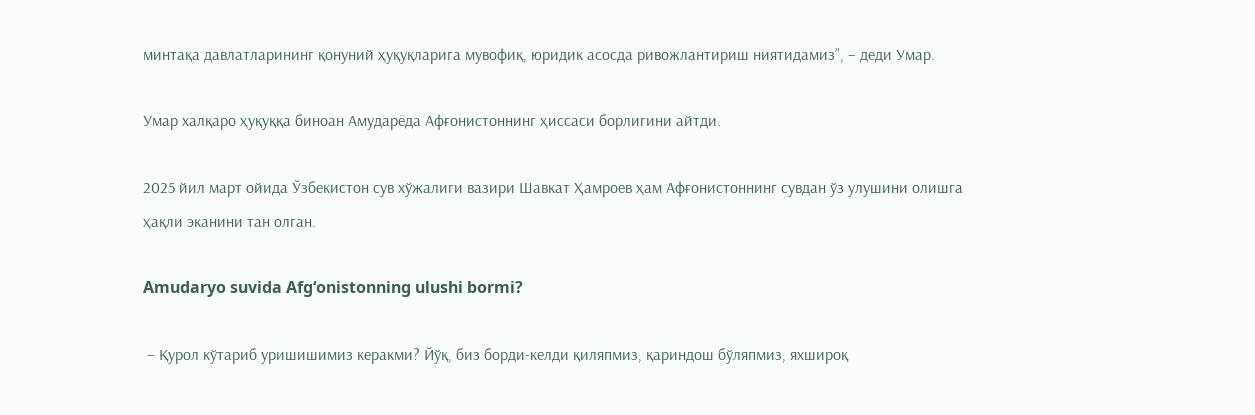минтақа давлатларининг қонуний ҳуқуқларига мувофиқ, юридик асосда ривожлантириш ниятидамиз”, – деди Умар.

Умар халқаро ҳуқуққа биноан Амударёда Афғонистоннинг ҳиссаси борлигини айтди.

2025 йил март ойида Ўзбекистон сув хўжалиги вазири Шавкат Ҳамроев ҳам Афғонистоннинг сувдан ўз улушини олишга ҳақли эканини тан олган.

Amudaryo suvida Afg‘onistonning ulushi bormi?

 – Қурол кўтариб уришишимиз керакми? Йўқ, биз борди-келди қиляпмиз, қариндош бўляпмиз, яхшироқ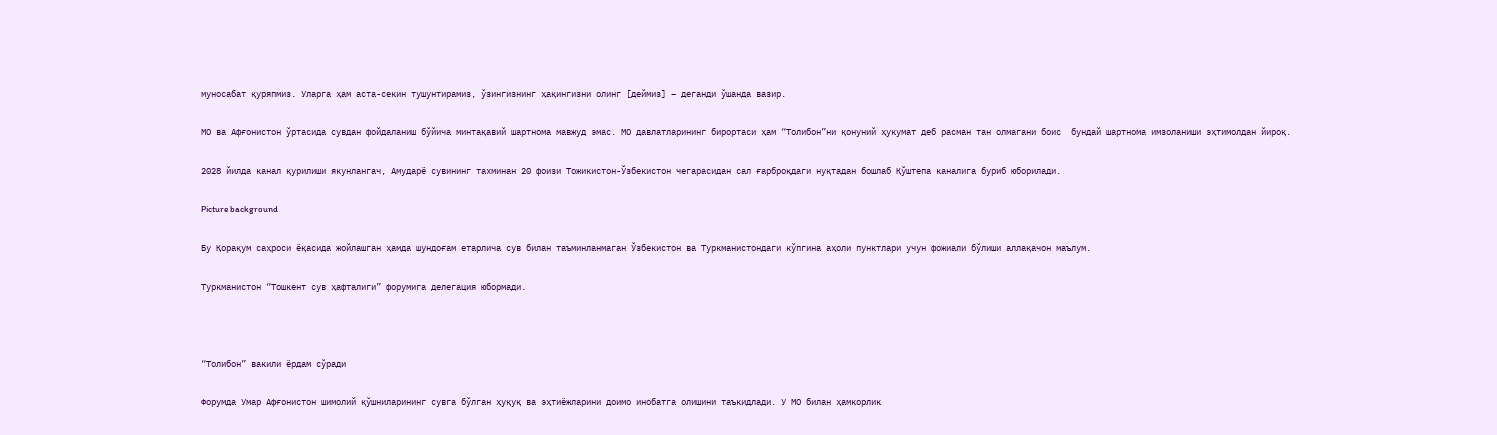муносабат қуряпмиз. Уларга ҳам аста-секин тушунтирамиз, ўзингизнинг ҳақингизни олинг [деймиз] – деганди ўшанда вазир.

МО ва Афғонистон ўртасида сувдан фойдаланиш бўйича минтақавий шартнома мавжуд эмас. МО давлатларининг бирортаси ҳам “Толибон”ни қонуний ҳукумат деб расман тан олмагани боис  бундай шартнома имзоланиши эҳтимолдан йироқ.

2028 йилда канал қурилиши якунлангач, Амударё сувининг тахминан 20 фоизи Тожикистон-Ўзбекистон чегарасидан сал ғарброқдаги нуқтадан бошлаб Қўштепа каналига буриб юборилади.

Picture background

Бу Қорақум саҳроси ёқасида жойлашган ҳамда шундоғам етарлича сув билан таъминланмаган Ўзбекистон ва Туркманистондаги кўпгина аҳоли пунктлари учун фожиали бўлиши аллақачон маълум.

Туркманистон “Тошкент сув ҳафталиги” форумига делегация юбормади.



“Толибон” вакили ёрдам сўради

Форумда Умар Афғонистон шимолий қўшниларининг сувга бўлган ҳуқуқ ва эҳтиёжларини доимо инобатга олишини таъкидлади. У МО билан ҳамкорлик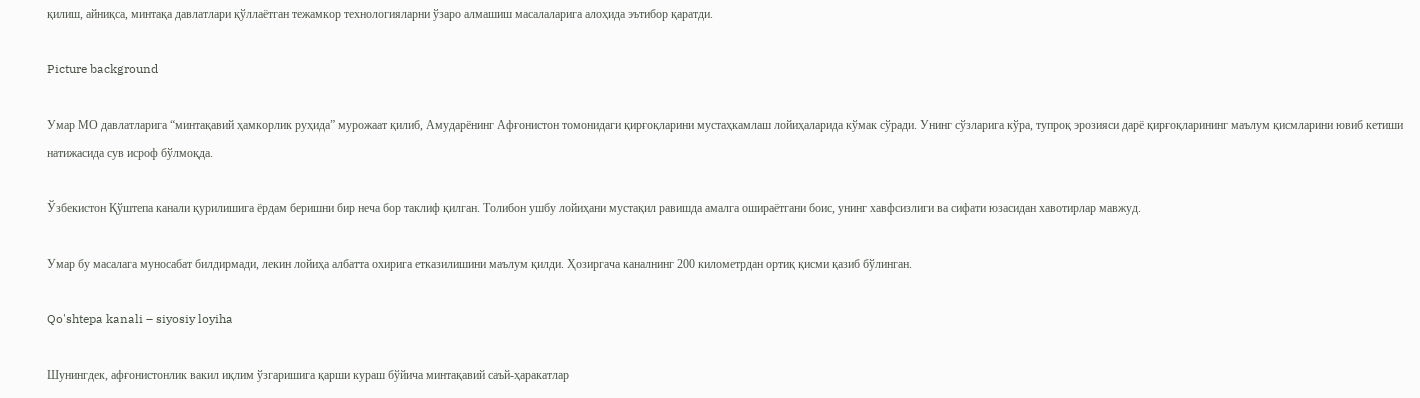қилиш, айниқса, минтақа давлатлари қўллаётган тежамкор технологияларни ўзаро алмашиш масалаларига алоҳида эътибор қаратди.

Picture background

Умар МО давлатларига “минтақавий ҳамкорлик руҳида” мурожаат қилиб, Амударёнинг Афғонистон томонидаги қирғоқларини мустаҳкамлаш лойиҳаларида кўмак сўради. Унинг сўзларига кўра, тупроқ эрозияси дарё қирғоқларининг маълум қисмларини ювиб кетиши натижасида сув исроф бўлмоқда.

Ўзбекистон Қўштепа канали қурилишига ёрдам беришни бир неча бор таклиф қилган. Толибон ушбу лойиҳани мустақил равишда амалга ошираётгани боис, унинг хавфсизлиги ва сифати юзасидан хавотирлар мавжуд.

Умар бу масалага муносабат билдирмади, лекин лойиҳа албатта охирига етказилишини маълум қилди. Ҳозиргача каналнинг 200 километрдан ортиқ қисми қазиб бўлинган.

Qo'shtepa kanali – siyosiy loyiha

Шунингдек, афғонистонлик вакил иқлим ўзгаришига қарши кураш бўйича минтақавий саъй-ҳаракатлар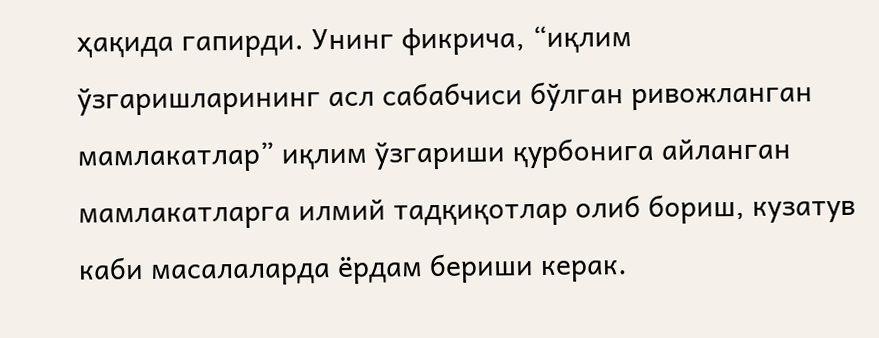ҳақида гапирди. Унинг фикрича, “иқлим ўзгаришларининг асл сабабчиси бўлган ривожланган мамлакатлар” иқлим ўзгариши қурбонига айланган мамлакатларга илмий тадқиқотлар олиб бориш, кузатув каби масалаларда ёрдам бериши керак.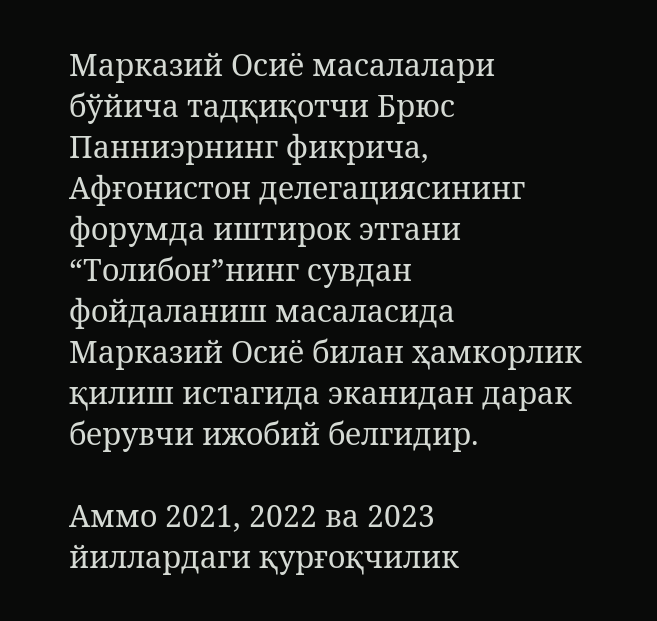Марказий Осиё масалалари бўйича тадқиқотчи Брюс Панниэрнинг фикрича, Афғонистон делегациясининг форумда иштирок этгани “Толибон”нинг сувдан фойдаланиш масаласида Марказий Осиё билан ҳамкорлик қилиш истагида эканидан дарак берувчи ижобий белгидир.

Аммо 2021, 2022 ва 2023 йиллардаги қурғоқчилик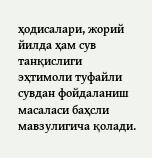ҳодисалари, жорий йилда ҳам сув танқислиги эҳтимоли туфайли сувдан фойдаланиш масаласи баҳсли мавзулигича қолади.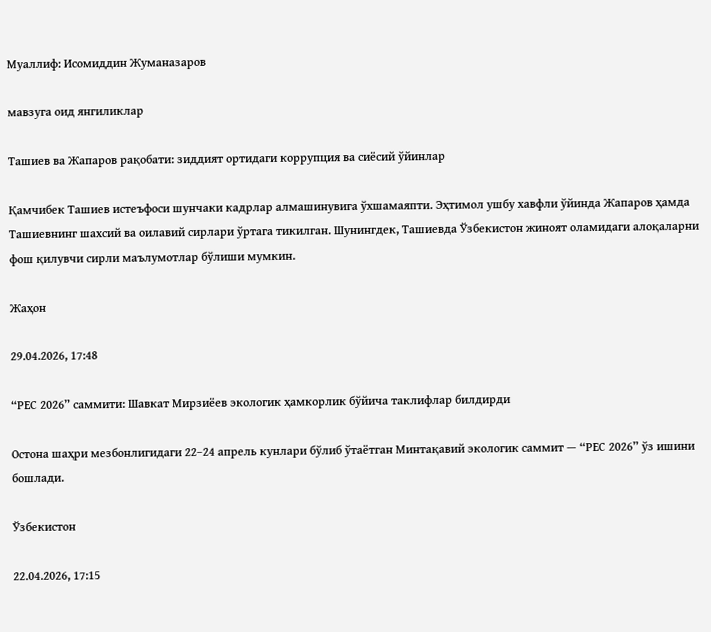Муаллиф: Исомиддин Жуманазаров

мавзуга оид янгиликлар

Ташиев ва Жапаров рақобати: зиддият ортидаги коррупция ва сиёсий ўйинлар

Қамчибек Ташиев истеъфоси шунчаки кадрлар алмашинувига ўхшамаяпти. Эҳтимол ушбу хавфли ўйинда Жапаров ҳамда Ташиевнинг шахсий ва оилавий сирлари ўртага тикилган. Шунингдек, Ташиевда Ўзбекистон жиноят оламидаги алоқаларни фош қилувчи сирли маълумотлар бўлиши мумкин.

Жаҳон

29.04.2026, 17:48

“РЕС 2026” саммити: Шавкат Мирзиёев экологик ҳамкорлик бўйича таклифлар билдирди

Остона шаҳри мезбонлигидаги 22–24 апрель кунлари бўлиб ўтаётган Минтақавий экологик саммит — “РЕС 2026” ўз ишини бошлади.

Ўзбекистон

22.04.2026, 17:15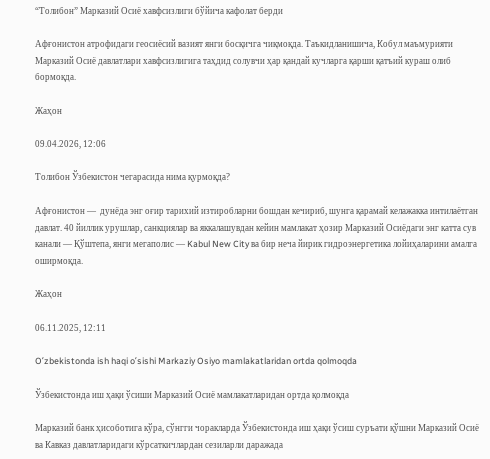“Толибон” Марказий Осиё хавфсизлиги бўйича кафолат берди

Афғонистон атрофидаги геосиёсий вазият янги босқичга чиқмоқда. Таъкидланишича, Кобул маъмурияти Марказий Осиё давлатлари хавфсизлигига таҳдид солувчи ҳар қандай кучларга қарши қатъий кураш олиб бормоқда.

Жаҳон

09.04.2026, 12:06

Толибон Ўзбекистон чегарасида нима қурмоқда?

Афғонистон —  дунёда энг оғир тарихий изтиробларни бошдан кечириб, шунга қарамай келажакка интилаётган давлат. 40 йиллик урушлар, санкциялар ва яккалашувдан кейин мамлакат ҳозир Марказий Осиёдаги энг катта сув канали — Қўштепа, янги мегаполис — Kabul New City ва бир неча йирик гидроэнергетика лойиҳаларини амалга оширмоқда.

Жаҳон

06.11.2025, 12:11

Oʻzbekistonda ish haqi oʻsishi Markaziy Osiyo mamlakatlaridan ortda qolmoqda

Ўзбекистонда иш ҳақи ўсиши Марказий Осиё мамлакатларидан ортда қолмоқда

Марказий банк ҳисоботига кўра, сўнгги чоракларда Ўзбекистонда иш ҳақи ўсиш суръати қўшни Марказий Осиё ва Кавказ давлатларидаги кўрсаткичлардан сезиларли даражада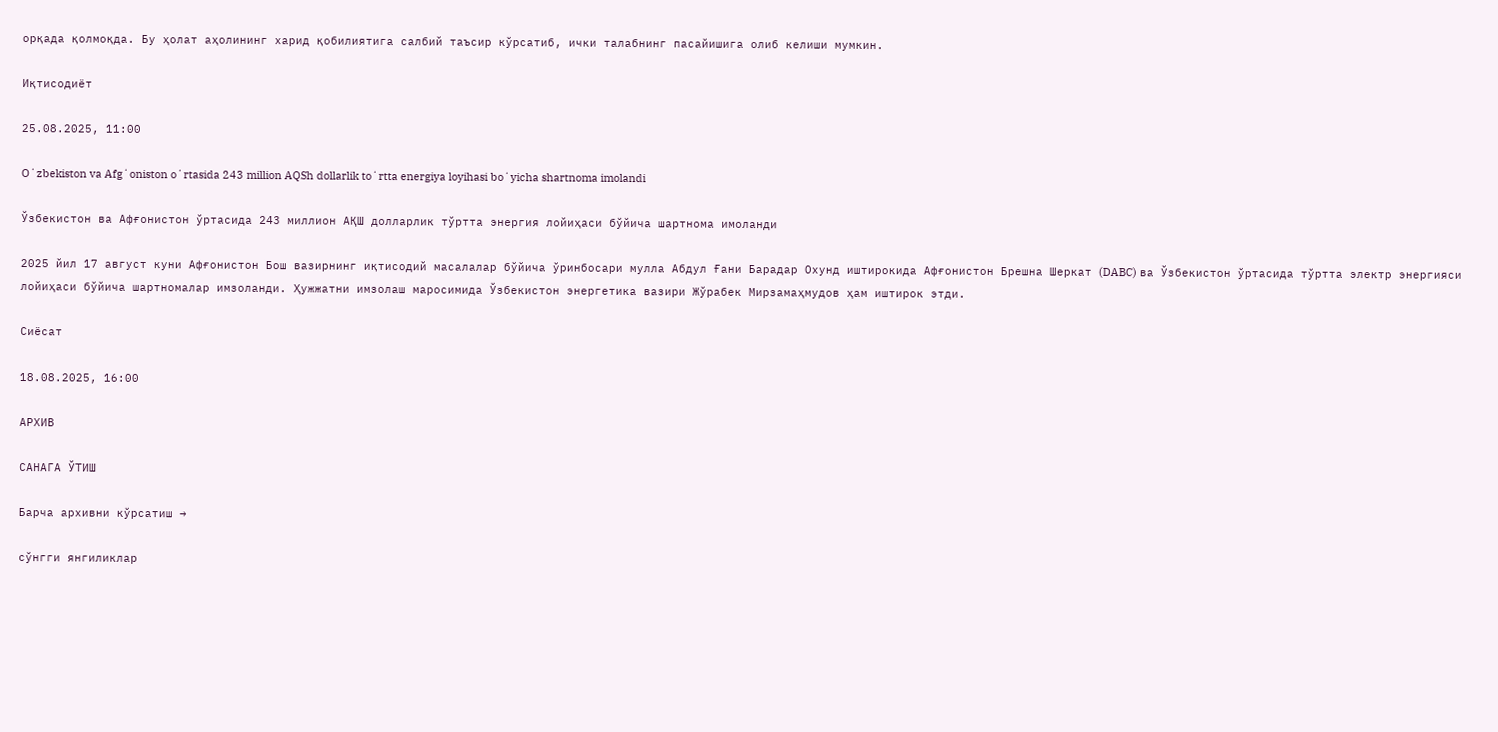орқада қолмоқда. Бу ҳолат аҳолининг харид қобилиятига салбий таъсир кўрсатиб, ички талабнинг пасайишига олиб келиши мумкин.

Иқтисодиёт

25.08.2025, 11:00

Oʻzbekiston va Afgʻoniston oʻrtasida 243 million AQSh dollarlik toʻrtta energiya loyihasi boʻyicha shartnoma imolandi

Ўзбекистон ва Афғонистон ўртасида 243 миллион АҚШ долларлик тўртта энергия лойиҳаси бўйича шартнома имоланди

2025 йил 17 август куни Афғонистон Бош вазирнинг иқтисодий масалалар бўйича ўринбосари мулла Абдул Ғани Барадар Охунд иштирокида Афғонистон Брешна Шеркат (DABC) ва Ўзбекистон ўртасида тўртта электр энергияси лойиҳаси бўйича шартномалар имзоланди. Ҳужжатни имзолаш маросимида Ўзбекистон энергетика вазири Жўрабек Мирзамаҳмудов ҳам иштирок этди.

Сиёсат

18.08.2025, 16:00

АРХИВ

САНАГА ЎТИШ

Барча архивни кўрсатиш →

сўнгги янгиликлар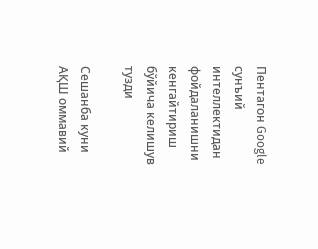Пентагон Google сунъий интеллектидан фойдаланишни кенгайтириш бўйича келишув тузди

Сешанба куни АҚШ оммавий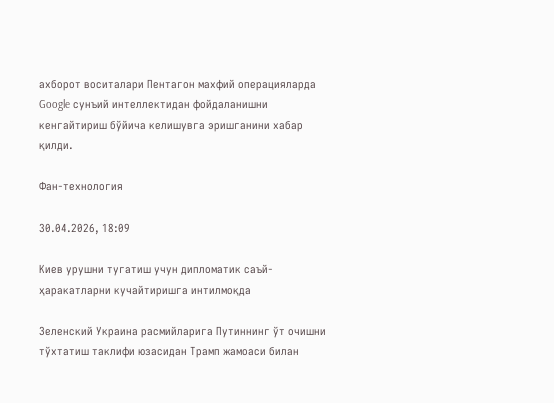ахборот воситалари Пентагон махфий операцияларда Google сунъий интеллектидан фойдаланишни кенгайтириш бўйича келишувга эришганини хабар қилди.

Фан-технология

30.04.2026, 18:09

Киев урушни тугатиш учун дипломатик саъй-ҳаракатларни кучайтиришга интилмоқда

Зеленский Украина расмийларига Путиннинг ўт очишни тўхтатиш таклифи юзасидан Трамп жамоаси билан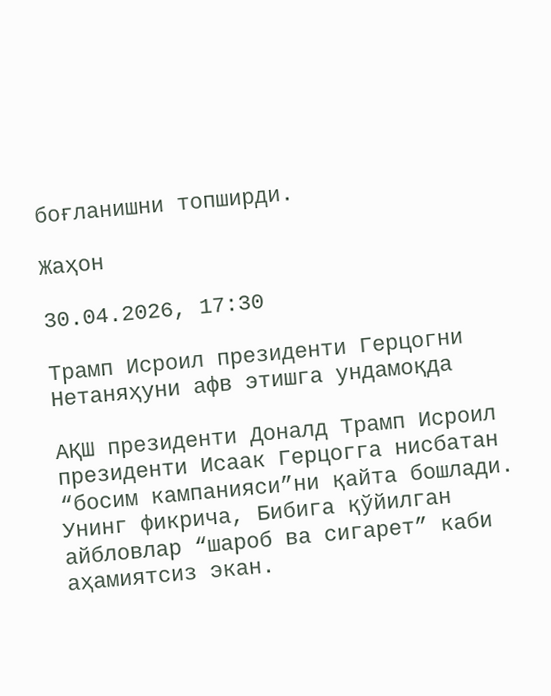боғланишни топширди.

Жаҳон

30.04.2026, 17:30

Трамп Исроил президенти Герцогни Нетаняҳуни афв этишга ундамоқда

АҚШ президенти Доналд Трамп Исроил президенти Исаак Герцогга нисбатан “босим кампанияси”ни қайта бошлади. Унинг фикрича, Бибига қўйилган айбловлар “шароб ва сигарет” каби аҳамиятсиз экан.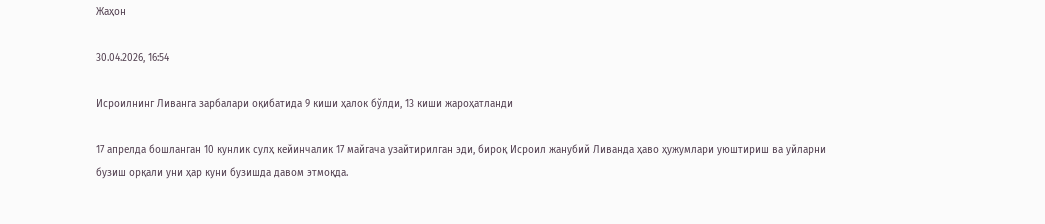Жаҳон

30.04.2026, 16:54

Исроилнинг Ливанга зарбалари оқибатида 9 киши ҳалок бўлди, 13 киши жароҳатланди

17 апрелда бошланган 10 кунлик сулҳ кейинчалик 17 майгача узайтирилган эди, бироқ Исроил жанубий Ливанда ҳаво ҳужумлари уюштириш ва уйларни бузиш орқали уни ҳар куни бузишда давом этмоқда.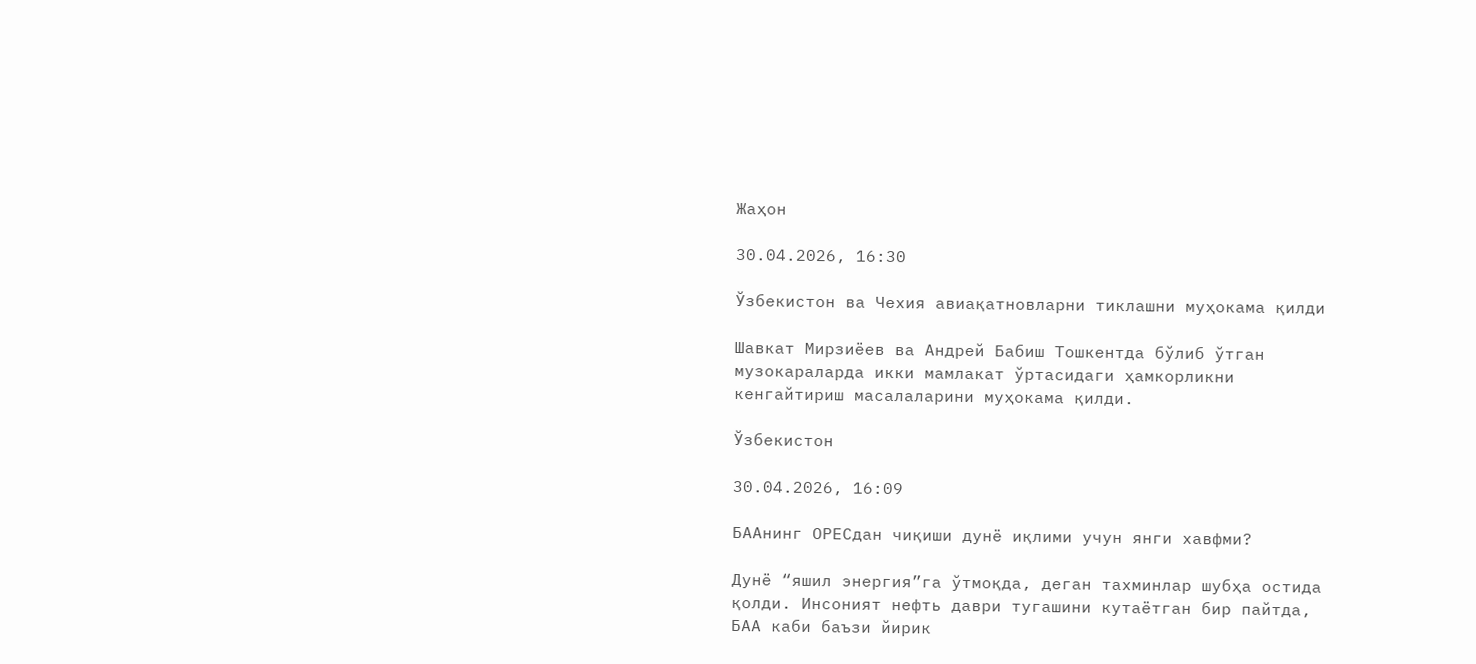Жаҳон

30.04.2026, 16:30

Ўзбекистон ва Чехия авиақатновларни тиклашни муҳокама қилди

Шавкат Мирзиёев ва Андрей Бабиш Тошкентда бўлиб ўтган музокараларда икки мамлакат ўртасидаги ҳамкорликни кенгайтириш масалаларини муҳокама қилди.

Ўзбекистон

30.04.2026, 16:09

БААнинг ОPЕCдан чиқиши дунё иқлими учун янги хавфми?

Дунё “яшил энергия”га ўтмоқда, деган тахминлар шубҳа остида қолди. Инсоният нефть даври тугашини кутаётган бир пайтда, БАА каби баъзи йирик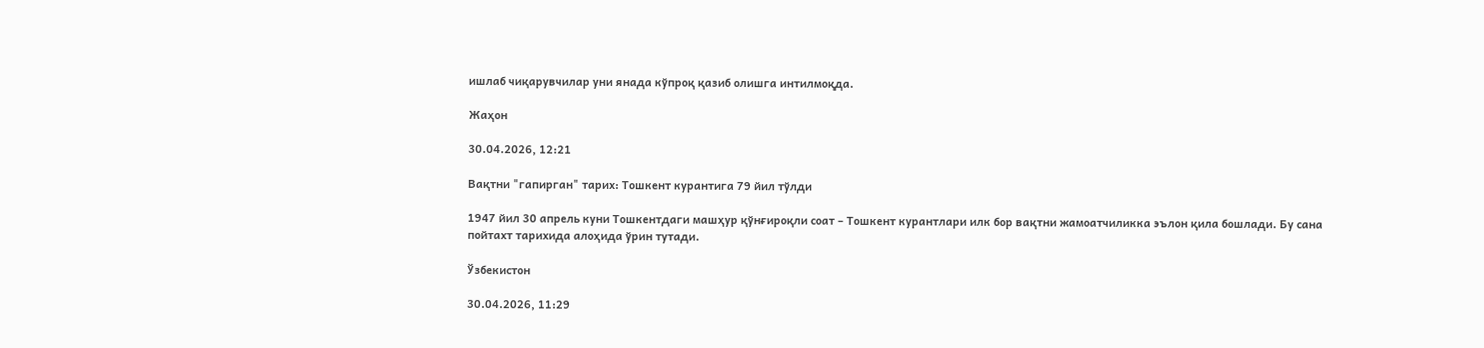ишлаб чиқарувчилар уни янада кўпроқ қазиб олишга интилмоқда.

Жаҳон

30.04.2026, 12:21

Вақтни "гапирган" тарих: Тошкент курантига 79 йил тўлди

1947 йил 30 апрель куни Тошкентдаги машҳур қўнғироқли соат – Тошкент курантлари илк бор вақтни жамоатчиликка эълон қила бошлади. Бу сана пойтахт тарихида алоҳида ўрин тутади.

Ўзбекистон

30.04.2026, 11:29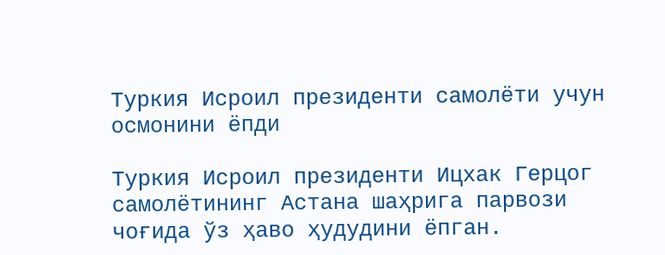Туркия Исроил президенти самолёти учун осмонини ёпди

Туркия Исроил президенти Ицхак Герцог самолётининг Астана шаҳрига парвози чоғида ўз ҳаво ҳудудини ёпган.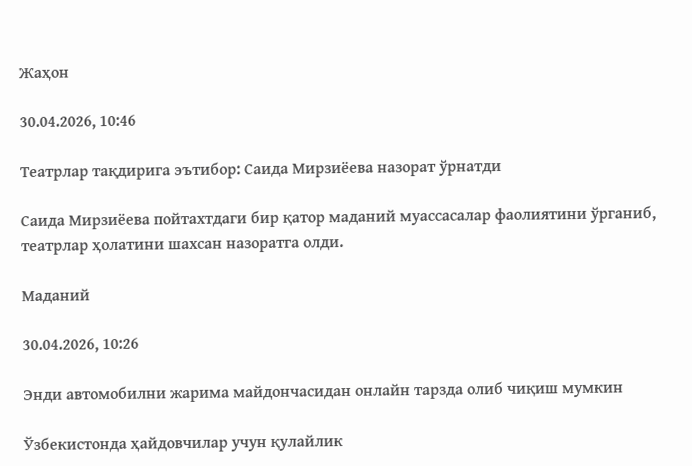Жаҳон

30.04.2026, 10:46

Театрлар тақдирига эътибор: Саида Мирзиёева назорат ўрнатди

Саида Мирзиёева пойтахтдаги бир қатор маданий муассасалар фаолиятини ўрганиб, театрлар ҳолатини шахсан назоратга олди.

Маданий

30.04.2026, 10:26

Энди автомобилни жарима майдончасидан онлайн тарзда олиб чиқиш мумкин

Ўзбекистонда ҳайдовчилар учун қулайлик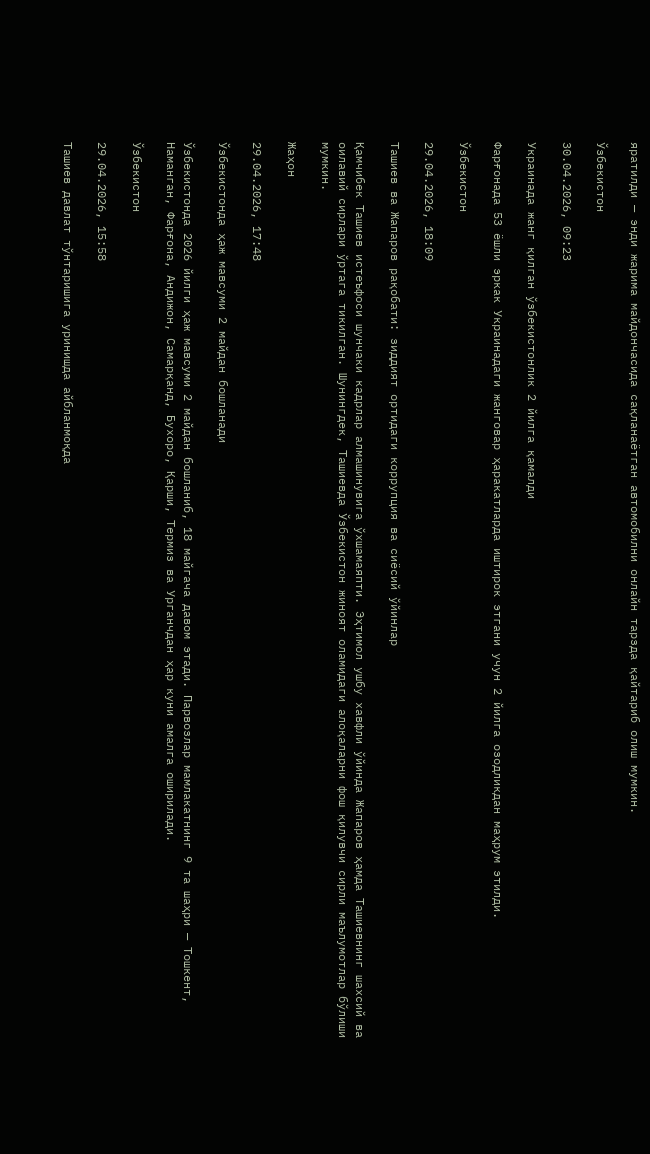яратилди — энди жарима майдончасида сақланаётган автомобилни онлайн тарзда қайтариб олиш мумкин.

Ўзбекистон

30.04.2026, 09:23

Украинада жанг қилган ўзбекистонлик 2 йилга қамалди

Фарғонада 53 ёшли эркак Украинадаги жанговар ҳаракатларда иштирок этгани учун 2 йилга озодликдан маҳрум этилди.

Ўзбекистон

29.04.2026, 18:09

Ташиев ва Жапаров рақобати: зиддият ортидаги коррупция ва сиёсий ўйинлар

Қамчибек Ташиев истеъфоси шунчаки кадрлар алмашинувига ўхшамаяпти. Эҳтимол ушбу хавфли ўйинда Жапаров ҳамда Ташиевнинг шахсий ва оилавий сирлари ўртага тикилган. Шунингдек, Ташиевда Ўзбекистон жиноят оламидаги алоқаларни фош қилувчи сирли маълумотлар бўлиши мумкин.

Жаҳон

29.04.2026, 17:48

Ўзбекистонда ҳаж мавсуми 2 майдан бошланади

Ўзбекистонда 2026 йилги ҳаж мавсуми 2 майдан бошланиб, 18 майгача давом этади. Парвозлар мамлакатнинг 9 та шаҳри — Тошкент, Наманган, Фарғона, Андижон, Самарқанд, Бухоро, Қарши, Термиз ва Урганчдан ҳар куни амалга оширилади.

Ўзбекистон

29.04.2026, 15:58

Ташиев давлат тўнтаришига уринишда айбланмоқда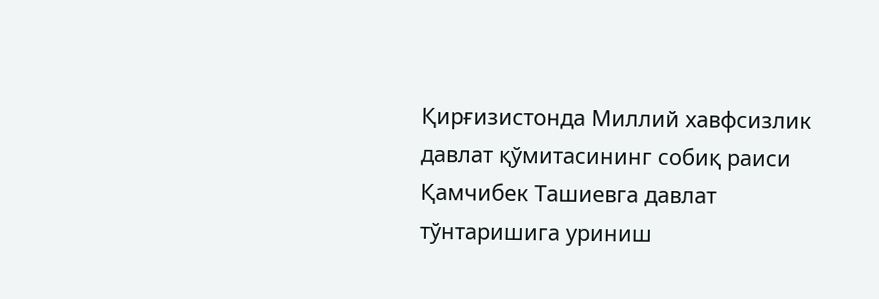Қирғизистонда Миллий хавфсизлик давлат қўмитасининг собиқ раиси Қамчибек Ташиевга давлат тўнтаришига уриниш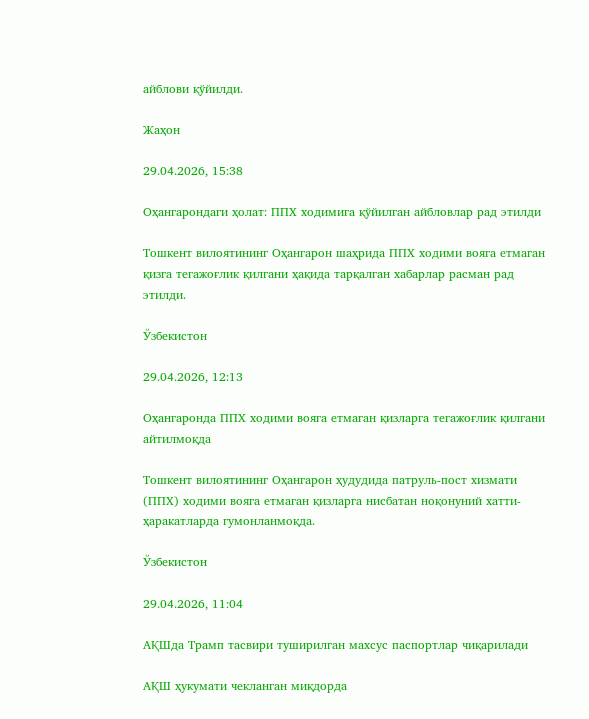айблови қўйилди.

Жаҳон

29.04.2026, 15:38

Оҳангарондаги ҳолат: ППХ ходимига қўйилган айбловлар рад этилди

Тошкент вилоятининг Оҳангарон шаҳрида ППХ ходими вояга етмаган қизга тегажоғлик қилгани ҳақида тарқалган хабарлар расман рад этилди.

Ўзбекистон

29.04.2026, 12:13

Оҳангаронда ППХ ходими вояга етмаган қизларга тегажоғлик қилгани айтилмоқда

Тошкент вилоятининг Оҳангарон ҳудудида патруль-пост хизмати (ППХ) ходими вояга етмаган қизларга нисбатан ноқонуний хатти-ҳаракатларда гумонланмоқда.

Ўзбекистон

29.04.2026, 11:04

АҚШда Трамп тасвири туширилган махсус паспортлар чиқарилади

АҚШ ҳукумати чекланган миқдорда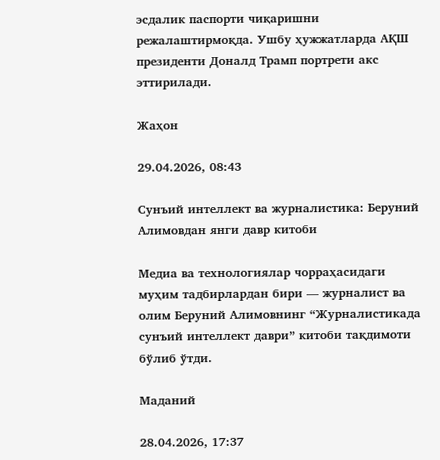эсдалик паспорти чиқаришни режалаштирмоқда. Ушбу ҳужжатларда АҚШ президенти Доналд Трамп портрети акс эттирилади.

Жаҳон

29.04.2026, 08:43

Сунъий интеллект ва журналистика: Беруний Алимовдан янги давр китоби

Медиа ва технологиялар чорраҳасидаги муҳим тадбирлардан бири — журналист ва олим Беруний Алимовнинг “Журналистикада сунъий интеллект даври” китоби тақдимоти бўлиб ўтди.

Маданий

28.04.2026, 17:37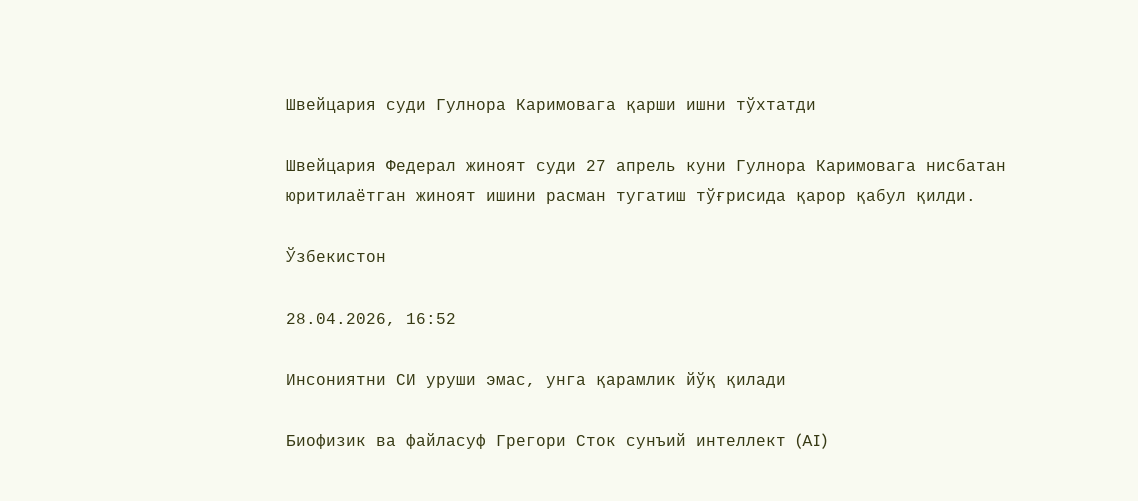Швейцария суди Гулнора Каримовага қарши ишни тўхтатди

Швейцария Федерал жиноят суди 27 апрель куни Гулнора Каримовага нисбатан юритилаётган жиноят ишини расман тугатиш тўғрисида қарор қабул қилди.

Ўзбекистон

28.04.2026, 16:52

Инсониятни СИ уруши эмас, унга қарамлик йўқ қилади

Биофизик ва файласуф Грегори Сток сунъий интеллект (AI)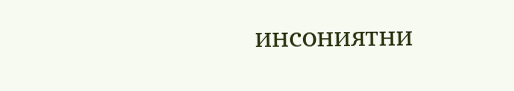инсониятни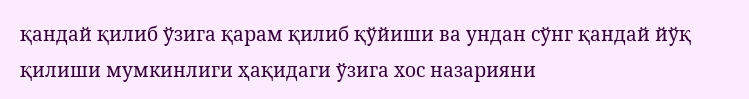қандай қилиб ўзига қарам қилиб қўйиши ва ундан сўнг қандай йўқ қилиши мумкинлиги ҳақидаги ўзига хос назарияни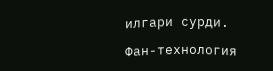илгари сурди.

Фан-технология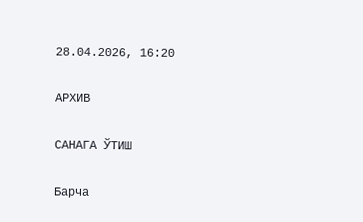28.04.2026, 16:20

АРХИВ

САНАГА ЎТИШ

Барча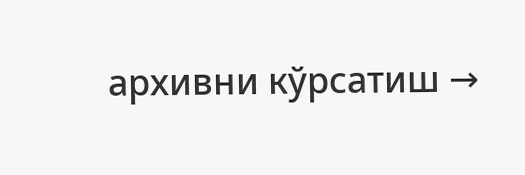архивни кўрсатиш →